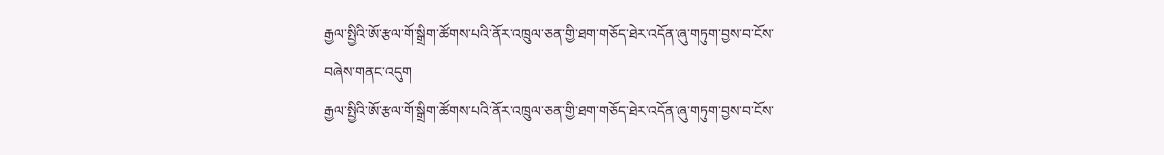རྒྱལ་སྤྱིའི་ཨོ་རྩལ་གོ་སྒྲིག་ཚོགས་པའི་ནོར་འཁྲུལ་ཅན་གྱི་ཐག་གཅོད་ཐེར་འདོན་ཞུ་གཏུག་བྱས་བ་ངོས་བཞེས་གནང་འདུག
རྒྱལ་སྤྱིའི་ཨོ་རྩལ་གོ་སྒྲིག་ཚོགས་པའི་ནོར་འཁྲུལ་ཅན་གྱི་ཐག་གཅོད་ཐེར་འདོན་ཞུ་གཏུག་བྱས་བ་ངོས་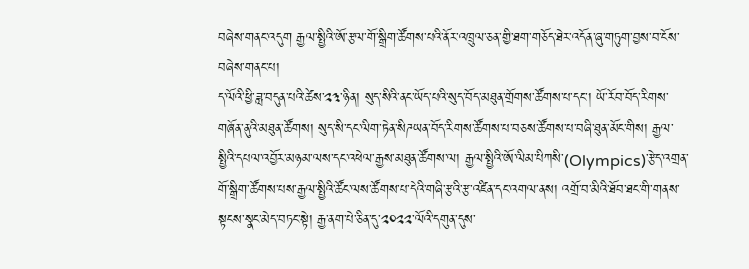བཞེས་གནང་འདུག རྒྱལ་སྤྱིའི་ཨོ་རྩལ་གོ་སྒྲིག་ཚོགས་པའི་ནོར་འཁྲུལ་ཅན་གྱི་ཐག་གཅོད་ཐེར་འདོན་ཞུ་གཏུག་བྱས་བ་ངོས་བཞེས་གནང་པ།
ད་ལོའི་ཕྱི་ཟླ་བདུན་པའི་ཚེས་༢༣་ཉིན། སུད་སིའི་ནང་ཡོད་པའི་སུད་བོད་མཐུན་གྲོགས་ཚོགས་པ་དང་། ཡོ་རོབ་བོད་རིགས་གཞོན་ནུའི་མཐུན་ཚོགས། སུད་སི་དང་ལིག་ཏེན་སིཌཡན་བོད་རིགས་ཚོགས་པ་བཅས་ཚོགས་པ་བཞི་ཐུན་མོང་གིས། རྒྱལ་སྤྱིའི་དཔལ་འབྱོར་མཉམ་ལས་དང་འཕེལ་རྒྱས་མཐུན་ཚོགས་ལ། རྒྱལ་སྤྱིའི་ཨོ་ལིམ་པིཀསི་(Olympics)་རྩེད་འགྲན་གོ་སྒྲིག་ཚོགས་པས་རྒྱལ་སྤྱིའི་ཚོང་ལས་ཚོགས་པ་དེའི་གཞི་རྩའི་རྩ་འཛིན་དང་འགལ་ནས། འགྲོ་བ་མིའི་ཐོབ་ཐང་གི་གནས་སྟངས་སྣང་མེད་བཏང་སྟེ། རྒྱ་ནག་པེ་ཅིན་དུ་༢༠༢༢་ལོའི་དགུན་དུས་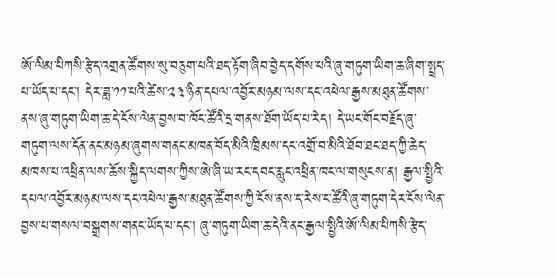ཨོ་ལིམ་པིཀསི་རྩེད་འགྲན་ཚོགས་སུ་བཅུག་པའི་ཐད་རྟོག་ཞིབ་བྱེད་དགོས་པའི་ཞུ་གཏུག་ཡིག་ཆ་ཞིག་སྤྲད་པ་ཡོད་པ་དང་། དེར་ཟླ་༡༡་པའི་ཚེས་༢༣་ཉིན་དཔལ་འབྱོར་མཉམ་ལས་དང་འཕེལ་རྒྱས་མཐུན་ཚོགས་ནས་ཞུ་གཏུག་ཡིག་ཆ་དེ་ངོས་ལེན་བྱས་བ་ཁོང་ཚོའི་དྲ་གནས་ཐོག་ཡོད་པ་རེད། དེ་ཡང་གོང་བརྗོད་ཞུ་གཏུག་ལས་དོན་ནང་མཉམ་ཞུགས་གནང་མཁན་བོད་མིའི་ཁྲིམས་དང་འགྲོ་བ་མིའི་ཐོབ་ཐང་ཐད་ཀྱི་ཆེད་མཁས་པ་འཕྲིན་ལས་ཆོས་སྐྱིད་ལགས་ཀྱིས་ཨེ་ཞི་ཡ་རང་དབང་རླུང་འཕྲིན་ཁང་ལ་གསུངས་ན། རྒྱལ་སྤྱིའི་དཔལ་འབྱོར་མཉམ་ལས་དང་འཕེལ་རྒྱས་མཐུན་ཚོགས་ཀྱི་ངོས་ནས་ད་རེས་ང་ཚོའི་ཞུ་གཏུག་དེར་ངོས་ལེན་བྱས་པ་གསལ་བསྒྲགས་གནང་ཡོད་པ་དང་། ཞུ་གཏུག་ཡིག་ཆ་དེའི་ནང་རྒྱལ་སྤྱིའི་ཨོ་ལིམ་པིཀསི་རྩེད་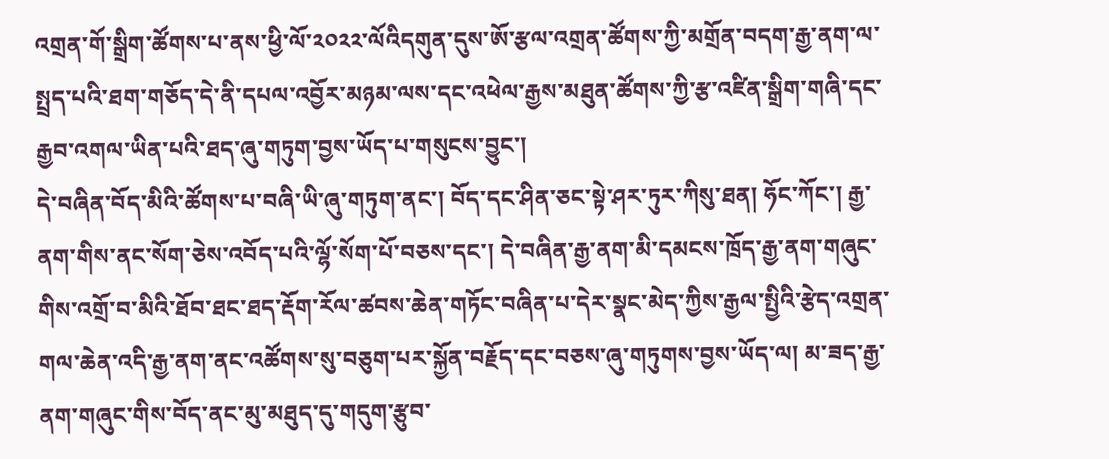འགྲན་གོ་སྒྲིག་ཚོགས་པ་ནས་ཕྱི་ལོ་༢༠༢༢་ལོའིདགུན་དུས་ཨོ་རྩལ་འགྲན་ཚོགས་ཀྱི་མགྲོན་བདག་རྒྱ་ནག་ལ་སྤྲད་པའི་ཐག་གཅོད་དེ་ནི་དཔལ་འབྱོར་མཉམ་ལས་དང་འཕེལ་རྒྱས་མཐུན་ཚོགས་ཀྱི་རྩ་འཛིན་སྒྲིག་གཞི་དང་རྒྱབ་འགལ་ཡིན་པའི་ཐད་ཞུ་གཏུག་བྱས་ཡོད་པ་གསུངས་བྱུང་།
དེ་བཞིན་བོད་མིའི་ཚོགས་པ་བཞི་ཡི་ཞུ་གཏུག་ནང་། བོད་དང་ཤིན་ཅང་སྟེ་ཤར་ཏུར་ཀིསུ་ཐན། ཧོང་ཀོང་། རྒྱ་ནག་གིས་ནང་སོག་ཅེས་འབོད་པའི་ལྷོ་སོག་པོ་བཅས་དང་། དེ་བཞིན་རྒྱ་ནག་མི་དམངས་ཁྲོད་རྒྱ་ནག་གཞུང་གིས་འགྲོ་བ་མིའི་ཐོབ་ཐང་ཐད་རྡོག་རོལ་ཚབས་ཆེན་གཏོང་བཞིན་པ་དེར་སྣང་མེད་ཀྱིས་རྒྱལ་སྤྱིའི་རྩེད་འགྲན་གལ་ཆེན་འདི་རྒྱ་ནག་ནང་འཚོགས་སུ་བཅུག་པར་སྐྱོན་བརྗོད་དང་བཅས་ཞུ་གཏུགས་བྱས་ཡོད་ལ། མ་ཟད་རྒྱ་ནག་གཞུང་གིས་བོད་ནང་མུ་མཐུད་དུ་གདུག་རྩུབ་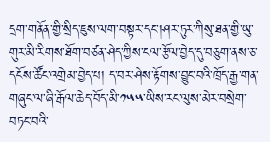དྲག་གནོན་གྱི་སྲིད་ཇུས་ལག་བསྟར་དང་།ཤར་ཏུར་ཀིསུ་ཐན་གྱི་ཡུ་གུར་མི་རིགས་ཐོག་བཙན་ཤེད་ཀྱིས་ངལ་རྩོལ་བྱེད་དུ་བཅུག་ནས་ཅ་དངོས་ཚོང་འགྲེམ་བྱེད་པ། ད་བར་ཤེས་རྟོགས་བྱུང་བའི་ཁྲོད་རྒྱ་གན་གཞུང་ལ་ཞི་རྒོལ་ཆེད་བོད་མི་༡༥༥་ཡིས་རང་ལུས་མེར་བསྲེག་བཏང་བའི་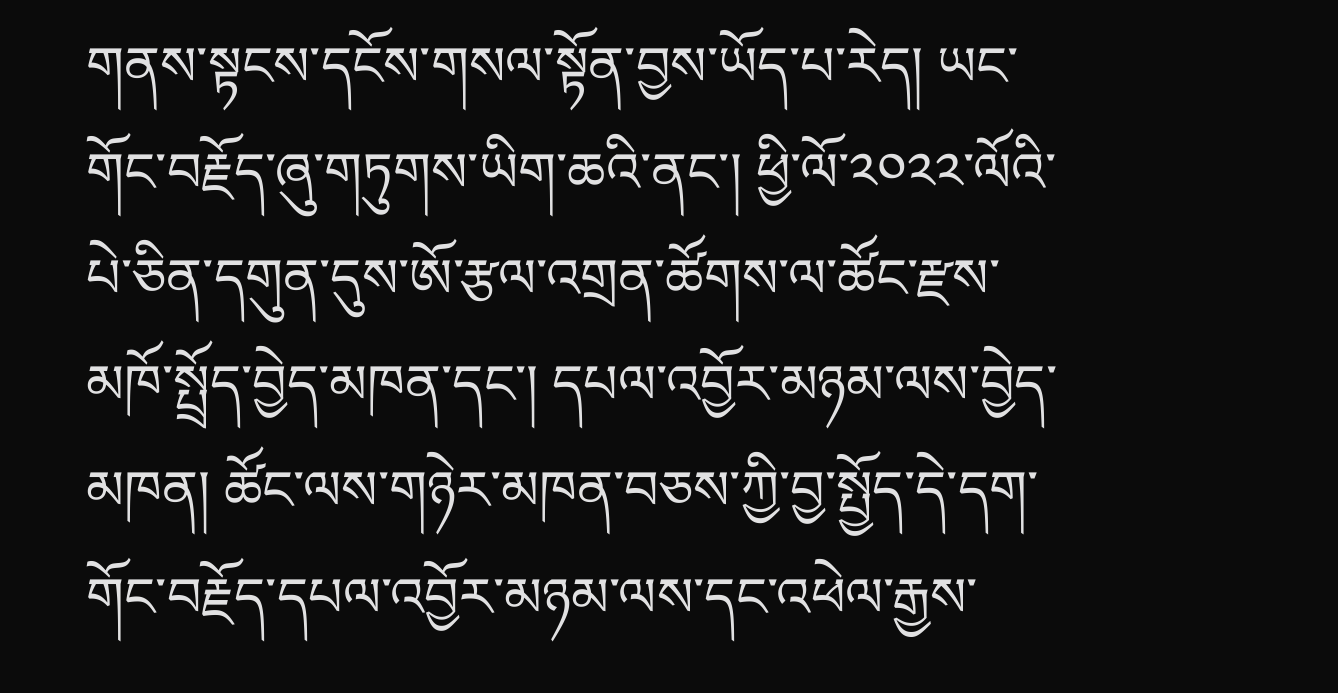གནས་སྟངས་དངོས་གསལ་སྟོན་བྱས་ཡོད་པ་རེད། ཡང་གོང་བརྗོད་ཞུ་གཏུགས་ཡིག་ཆའི་ནང་། ཕྱི་ལོ་༢༠༢༢་ལོའི་པེ་ཅིན་དགུན་དུས་ཨོ་རྩལ་འགྲན་ཚོགས་ལ་ཚོང་རྫས་མཁོ་སྤྲོད་བྱེད་མཁན་དང་། དཔལ་འབྱོར་མཉམ་ལས་བྱེད་མཁན། ཚོང་ལས་གཉེར་མཁན་བཅས་ཀྱི་བྱ་སྤྱོད་དེ་དག་གོང་བརྗོད་དཔལ་འབྱོར་མཉམ་ལས་དང་འཕེལ་རྒྱས་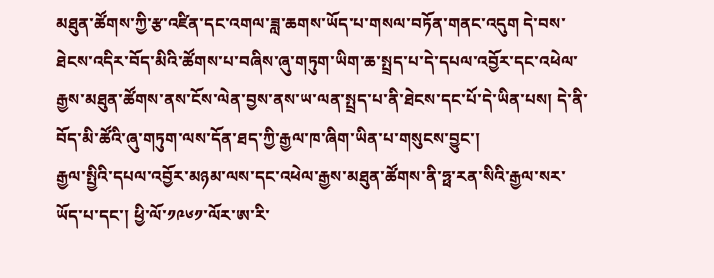མཐུན་ཚོགས་ཀྱི་རྩ་འཛིན་དང་འགལ་ཟླ་ཆགས་ཡོད་པ་གསལ་བཏོན་གནང་འདུག དེ་བས་ཐེངས་འདིར་བོད་མིའི་ཚོགས་པ་བཞིས་ཞུ་གཏུག་ཡིག་ཆ་སྤྲད་པ་དེ་དཔལ་འབྱོར་དང་འཕེལ་རྒྱས་མཐུན་ཚོགས་ནས་ངོས་ལེན་བྱས་ནས་ཡ་ལན་སྤྲད་པ་ནི་ཐེངས་དང་པོ་དེ་ཡིན་པས། དེ་ནི་བོད་མི་ཚོའི་ཞུ་གཏུག་ལས་དོན་ཐད་ཀྱི་རྒྱལ་ཁ་ཞིག་ཡིན་པ་གསུངས་བྱུང་།
རྒྱལ་སྤྱིའི་དཔལ་འབྱོར་མཉམ་ལས་དང་འཕེལ་རྒྱས་མཐུན་ཚོགས་ནི་ཧྥ་རན་སིའི་རྒྱལ་སར་ཡོད་པ་དང་། ཕྱི་ལོ་༡༩༦༡་ལོར་ཨ་རི་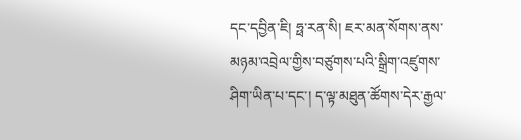དང་དབྱིན་ཇི། ཧྥ་རན་སི། ཇར་མན་སོགས་ནས་མཉམ་འབྲེལ་གྱིས་བཙུགས་པའི་སྒྲིག་འཛུགས་ཤིག་ཡིན་པ་དང་། ད་ལྟ་མཐུན་ཚོགས་དེར་རྒྱལ་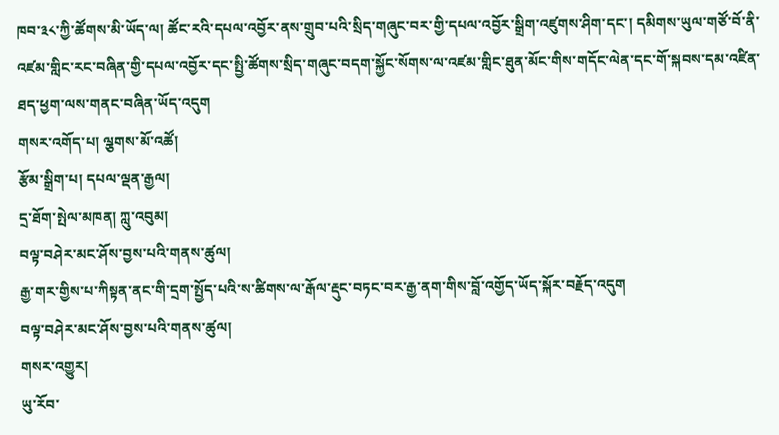ཁབ་༣༨་ཀྱི་ཚོགས་མི་ཡོད་ལ། ཚོང་རའི་དཔལ་འབྱོར་ནས་གྲུབ་པའི་སྲིད་གཞུང་བར་གྱི་དཔལ་འབྱོར་སྒྲིག་འཛུགས་ཤིག་དང་། དམིགས་ཡུལ་གཙོ་བོ་ནི་འཛམ་གླིང་རང་བཞིན་གྱི་དཔལ་འབྱོར་དང་སྤྱི་ཚོགས་སྲིད་གཞུང་བདག་སྐྱོང་སོགས་ལ་འཛམ་གླིང་ཐུན་མོང་གིས་གདོང་ལེན་དང་གོ་སྐབས་དམ་འཛིན་ཐད་ཕྱག་ལས་གནང་བཞིན་ཡོད་འདུག
གསར་འགོད་པ། ལྕགས་མོ་འཚོ།
རྩོམ་སྒྲིག་པ། དཔལ་ལྡན་རྒྱལ།
དྲ་ཐོག་སྤེལ་མཁན། ཀླུ་འབུམ།
བལྟ་བཤེར་མང་ཤོས་བྱས་པའི་གནས་ཚུལ།
རྒྱ་གར་གྱིས་པ་ཀིསྟན་ནང་གི་དྲག་སྤྱོད་པའི་ས་ཚིགས་ལ་རྒོལ་རྡུང་བཏང་བར་རྒྱ་ནག་གིས་བློ་འགྱོད་ཡོད་སྐོར་བརྗོད་འདུག
བལྟ་བཤེར་མང་ཤོས་བྱས་པའི་གནས་ཚུལ།
གསར་འགྱུར།
ཡུ་རོབ་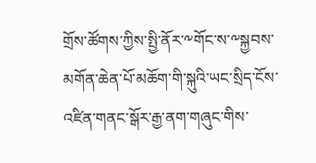གྲོས་ཚོགས་ཀྱིས་སྤྱི་ནོར་༸གོང་ས་༸སྐྱབས་མགོན་ཆེན་པོ་མཆོག་གི་སྐུའི་ཡང་སྲིད་ངོས་འཛིན་གནང་སྒོར་རྒྱ་ནག་གཞུང་གིས་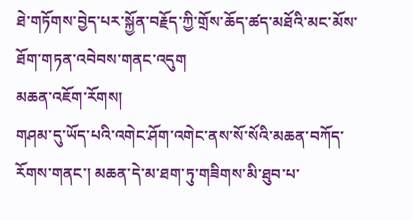ཐེ་གཏོགས་བྱེད་པར་སྐྱོན་བརྗོད་ཀྱི་གྲོས་ཆོད་ཚད་མཐོའི་མང་མོས་ཐོག་གཏན་འབེབས་གནང་འདུག
མཆན་འཇོག་རོགས།
གཤམ་དུ་ཡོད་པའི་འགེང་ཤོག་འགེང་ནས་སོ་སོའི་མཆན་བཀོད་རོགས་གནང་། མཆན་དེ་མ་ཐག་ཏུ་གཟིགས་མི་ཐུབ་པ་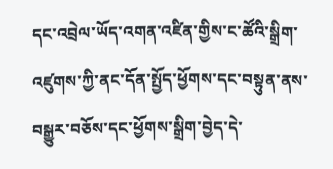དང་འབྲེལ་ཡོད་འགན་འཛིན་གྱིས་ང་ཚོའི་སྒྲིག་འཛུགས་ཀྱི་ནང་དོན་སྤྱོད་ཕྱོགས་དང་བསྟུན་ནས་བསྒྱུར་བཅོས་དང་ཕྱོགས་སྒྲིག་བྱེད་དེ་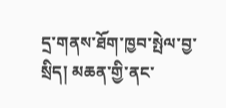དྲ་གནས་ཐོག་ཁྱབ་སྤེལ་བྱ་སྲིད། མཆན་གྱི་ནང་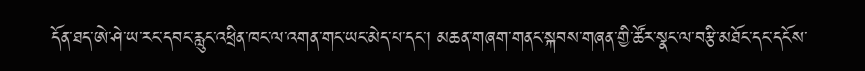དོན་ཐད་ཨེ་ཤེ་ཡ་རང་དབང་རླུང་འཕྲིན་ཁང་ལ་འགན་གང་ཡང་མེད་པ་དང་། མཆན་གཞག་གནང་སྐབས་གཞན་གྱི་ཚོར་སྣང་ལ་བརྩི་མཐོང་དང་དངོས་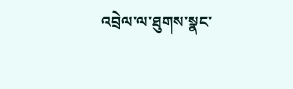འབྲེལ་ལ་ཐུགས་སྣང་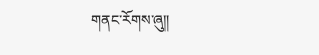གནང་རོགས་ཞུ༎